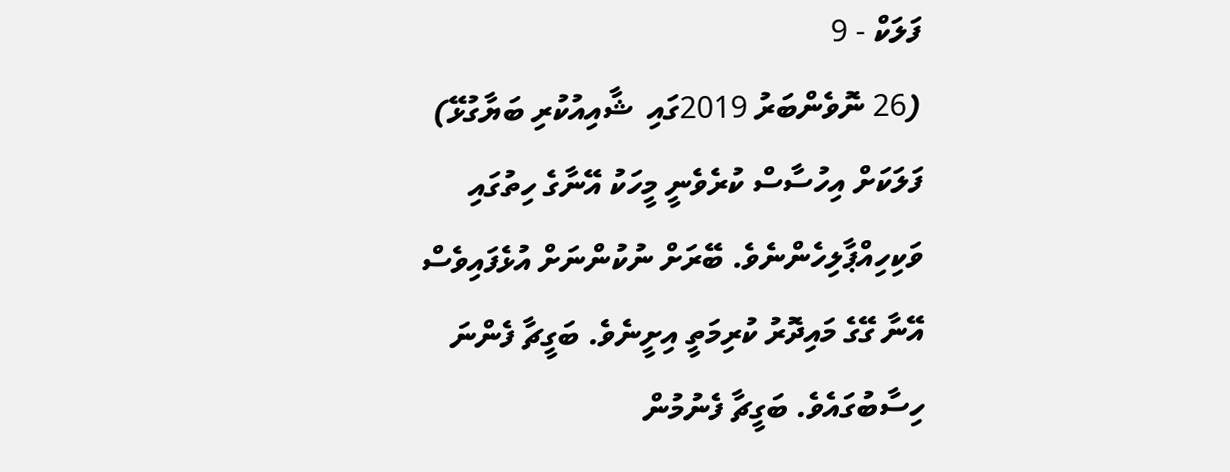ފަލަކް - 9
(26 ނޮވެންބަރު 2019ގައި  ޝާއިއުކުރި ބަޔާގުޅޭ)
ފަލަކަށް އިހުސާސް ކުރެވެނީ މީހަކު އޭނާގެ ހިތުގައި ވަކިހިއްޕާލިހެންނެވެ. ބޭރަށް ނުކުންނަށް އުޅެފައިވެސް އޭނާ ގޭގެ މައިދޮރު ކުރިމަތީ އިށީނެވެ. ބަގީޗާ ފެންނަ ހިސާބުގައެވެ. ބަގީޗާ ފެނުމުން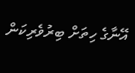އޭނާގެ ހިތަށް ބިރުވެރިކަން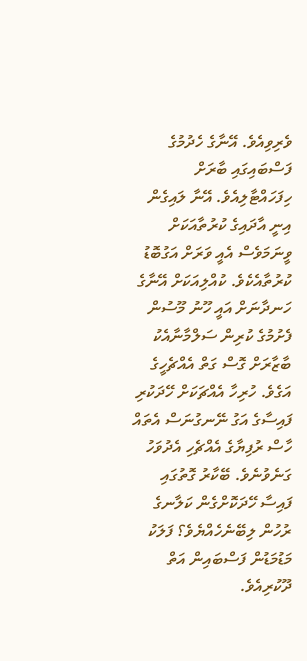ވެރިވިއެވެ. އޭނާގެ ހެދުމުގެ ފަސްބައިގައި ބާރަށް ހިފަހައްޓާލިއެވެ. އޭނާ ލައިގެން އިނީ އާދައިގެ ކުރުތާއަކަށް ވީނަމަވެސް އެއީ ވަރަށް އަގުބޮޑު ކުރުތާއެކެވެ. ކުއްލިއަކަށް އޭނާގެ ހަނދާނަށް އައީ ހޫނު މޫސުން ފެށުމުގެ ކުރިން ސަލްމާނާއެކު ބާޒާރަށް ގޮސް ގަތް އެއްޗެހީގެ އަގެވެ. ހުރިހާ އެއްޗަކަށް ހޭދަކުރި ފައިސާގެ އަގު ނޭނގުނަސް އެތައް ހާސް ރުފިޔާގެ އެއްޗެހި އެދުވަހު ގަނެވުނެވެ. ބޭކާރު ގޮތުގައި ފައިސާ ހޭދަކޮށްގެން ކަލާނގެ ރުހުން ލިބޭނެހެއްޔެވެ؟ ފަލަކު މަޑުމަޑުން ފަސްބައިން އަތް ދޫކުރިއެވެ.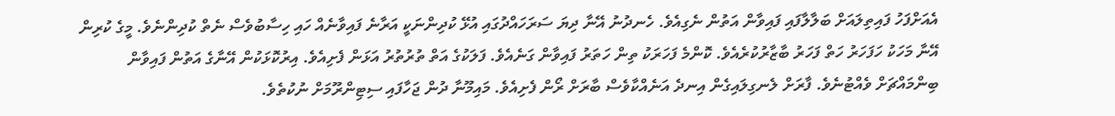އެއަށްފަހު ފައިތިލައަށް ބަލާލާފައި ފައިވާން އަތުން ނެގިއެވެ. ހެނދުނު އޭނާ ދިޔަ ސަރަހައްދުގައި އުޅޭ ކުދިންނަކީ އަރާނެ ފައިވާނެއް ހައި ހިސާބުވެސް ނެތް ކުދިންނެވެ. މީގެ ކުރިން އޭނާ މަހަކު ހަފަހަރު ހަތް ފަހަރު ބާޒާރުކުރެއެވެ. ކޮންމެ ފަހަރަކު ތިން ހަތަރު ފައިވާން ގަނެއެވެ. ފަލަކުގެ އަތް ތުރުތުރު އަޅަން ފެށިއެވެ. އިރުކޮޅަކުން އޭނާގެ އަތުން ފައިވާން ބިންމައްޗަށް ވެއްޓުނެވެ. ފާރަށް ލެނގިލައިގެން އިނދެ އަނެއްކާވެސް ބާރަށް ރޯން ފެށިއެވެ. މައިމޫނާ ދުން ޖަހާފައި ސިޓިންރޫމަށް ނުކުތެވެ.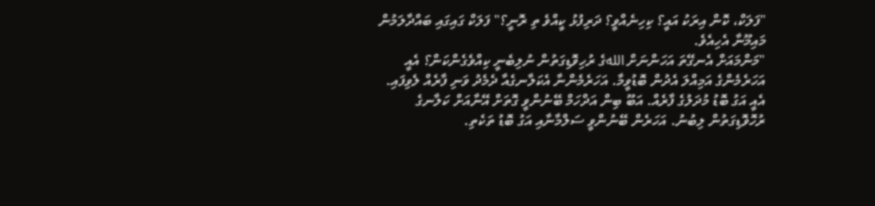"ފަލަކް، ކޮން އިރަކު އައީ؟ ކިހިނެއްވީ؟ ދަރިފުޅު ކީއްވެ ތި ރޮނީ؟" ފަލަކް ގައިގައި ބައްދާލަމުން މައިމޫނާ އެހިއެވެ.
"މަންމައަށް އެނގޭތަ އަހަންނަށް اللهގެ ރުހިވޮޑިގަތުން ނުލިބެނީ ކިއްވެގެންކަން؟ އެއީ އަހަރެމެންގެ އަމިއްލަ އެދުން ބޮޑުވީމާ. އަހަރެމެންނާ އެކަލާނގެއާ ދެމެދު ވަނި ފާރެއް ލެވިފައި. އެއީ އަގު ބޮޑު މުދަލުގެ ފާރެއް. އަބޫ ބިން އަދްހަމް ބޭނުންވީ ގޮތަށް އޭނާއަށް ކަލާނގެ ރުހޮވޮޑިގަތުން ލިބުނު. އަހަރެން ބޭނުންވީ ސަލްމާނާއި އަގު ބޮޑު ތަކެތި.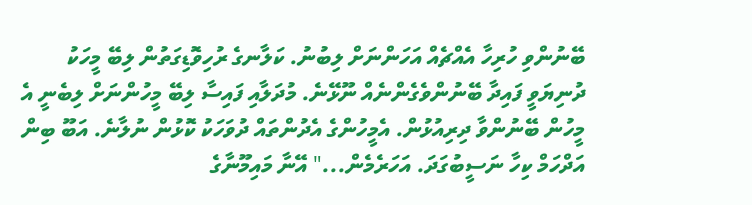ބޭނުންވި ހުރިހާ އެއްޗެއް އަހަންނަށް ލިބުނު. ކަލާނގެ ރުހިވޮޑިގަތުން ލިބޭ މީހަކު ދުނިޔަވީ ފައިދާ ބޭނުންވެގެންނެއް ނޫޅޭނެ. މުދަލާއި ފައިސާ ލިބޭ މީހުންނަށް ލިބެނީ އެ މީހުން ބޭނުންވާ ދިރިއުޅުން. އެމީހުންގެ އެދުންތައް ދުވަހަކު ކޮޅުން ނުލާނެ. އަބޫ ބިން އަދްހަމް ކިހާ ނަސީބުގަދަ. އަހަރެމެން..." އޭނާ މައިމޫނާގެ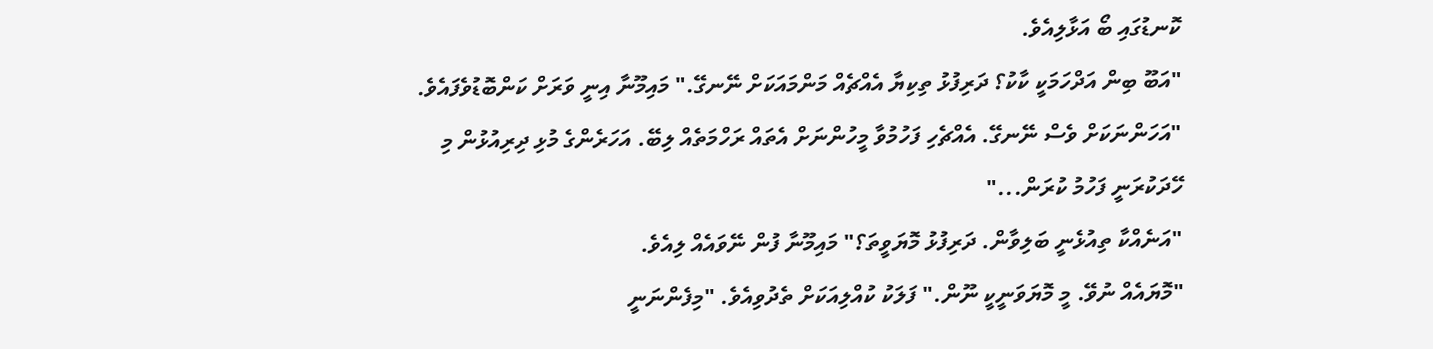ކޮނޑުގައި ބޯ އަޅާލިއެވެ.
"އަބޫ ބިން އަދްހަމަކީ ކާކު؟ ދަރިފުޅު ތިކިޔާ އެއްޗެއް މަންމައަކަށް ނޭނގޭ." މައިމޫނާ އިނީ ވަރަށް ކަންބޮޑުވެފައެވެ.
"އަހަންނަކަށް ވެސް ނޭނގޭ. އެއްޗެހި ފަހުމުވާ މީހުންނަށް އެތައް ރަހްމަތެއް ލިބޭ. އަހަރެންގެ މުޅި ދިރިއުޅުން މި ހޭދަކުރަނީ ފަހުމު ކުރަން..."
"އަނެއްކާ ތިއުޅެނީ ބަލިވާން. ދަރިފުޅު މޮޔަވީތަ؟" މައިމޫނާ ފުން ނޭވައެއް ލިއެވެ.
"މޮޔައެއް ނުވޭ. މީ މޮޔަވަނީކީ ނޫން." ފަލަކު ކުއްލިއަކަށް ތެދުވިއެވެ. "މިފެންނަނީ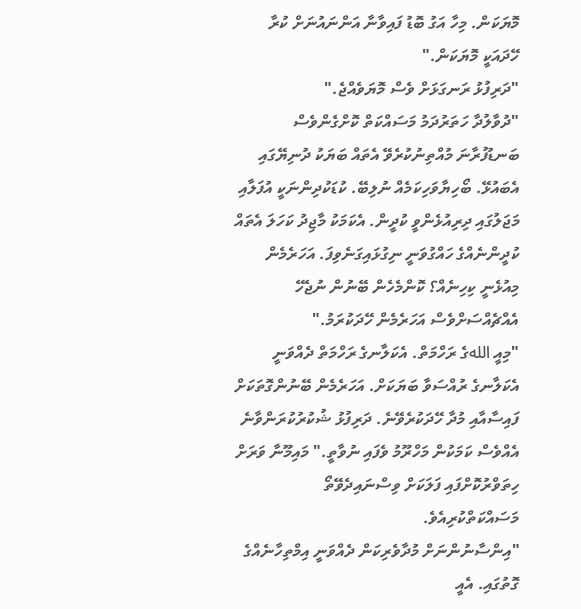މޮޔަކަން. މިހާ އަގު ބޮޑު ފައިވާނާ އަންނައުނަށް ކުރާ ހޭދައަކީ މޮޔަކަން."
"ދަރިފުޅު ރަނގަޅަށް ވެސް މޮޔަވެއްޖެ."
"ދުވާލުދާ ހަތަރުދަމު މަސައްކަތް ކޮށްގެންވެސް ބަނޑުފުރާނަ މުއްތިނުކުރެވޭ އެތައް ބަޔަކު ދުނިޔޭގައި އެބައުޅޭ. ބޯހިޔާވަހިކަމެއް ނުލިބޭ. ކުޑަކުދިންނަކީ އުފަލާއި މަޖަލުގައި ދިރިއުޅެންވީ ކުދީން. އެކަމަކު މާޖިދު ކަހަލަ އެތައް ކުދީންނެއްގެ ހައްގުވަނީ ނިގުޅައިގަނެވިފަ. އަހަރެމެން މިއުޅެނީ ކިހިނެއް؟ ކޮންމެހެން ބޭނުން ނުޖެހޭ އެއްޗެއްސަށްވެސް އަހަރެމެން ހޭދަކުރަމު."
"މިއީ اللهގެ ރަހްމަތް. އެކަލާނގެ ރަހްމަތް ދެއްވަނީ އެކަލާނގެ ރުއްސަވާ ބަޔަކަށް. އަހަރެމެން ބޭނުންގޮތަކަށް ފައިސާއާއި މުދާ ހޭދަކުރެވޭނެ. ދަރިފުޅު ޝުކުރުކުރަންވާނެ އެއްވެސް ކަމަކުން މަހްރޫމު ވެފައި ނުވާތީ." މައިމޫނާ ވަރަށް ހިތަވްރުކޮށްފައި ފަލަކަށް ވިސްނައިދެވޭތޯ މަސައްކަތްކުރިއެވެ.
"އިންސާނުންނަށް މުދާވެރިކަން ދެއްވަނީ އިމްތިހާނެއްގެ ގޮތުގައި. އެއީ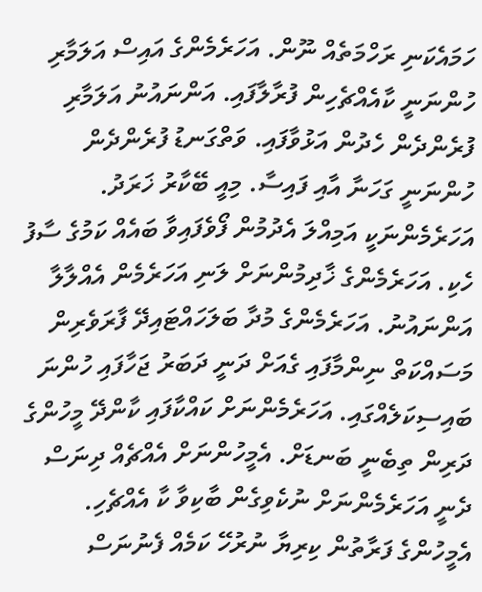ހަމައެކަނި ރަހްމަތެއް ނޫން. އަހަރެމެންގެ އައިސް އަލަމާރި ހުންނަނީ ކާއެއްޗެހިން ފުރާލާފައި. އަންނައުނު އަލަމާރި ފުރެންދެން ހެދުން އަޅުވާފައި. ވަތްގަނޑު ފުރެންދެން ހުންނަނީ ގަހަނާ އާއި ފައިސާ. މިއީ ބޭކާރު ޚަރަދު. އަހަރެމެންނަކީ އަމިއްލަ އެދުމުން ފޯވެފައިވާ ބައެއް ކަމުގެ ސާފު ހެކި. އަހަރެމެންގެ ޚާދިމުންނަށް ލަނި އަހަރެމެން އެއްލާލާ އަންނައުނު. އަހަރެމެންގެ މުދާ ބަލަހައްޓައިދޭ ފާރަވެރިން މަސައްކަތް ނިންމާފައި ގެއަށް ދަނީ ދަބަރު ޖަހާފައި ހުންނަ ބައިސިކަލެއްގައި. އަހަރެމެންނަށް ކައްކާފައި ކާންދޭ މީހުންގެ ދަރިން ތިބެނީ ބަނޑަށް. އެމީހުންނަށް އެއްޗެއް ދިނަސް ދެނީ އަހަރެމެންނަށް ނުކެވިގެން ބާކިވާ ކާ އެއްޗެހި. އެމީހުންގެ ފަރާތުން ކިރިޔާ ނުރުހޭ ކަމެއް ފެނުނަސް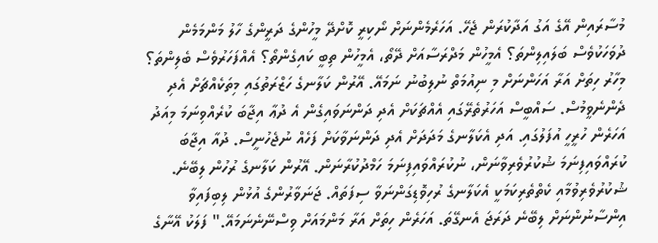މުސާރައިން އޭގެ އަގު އަދާކުރަން ޖެހޭ. އަހަރެމެންނަށް ނޯކިރީ ކޮށްދޭ މީހުންގެ ދަރީންގެ ހާލު މަންމަމެން ދުވަހަކުވެސް ބަލައިލިންތަ؟ އެމީހުން މަދްރަސާއަށް ދޭތޯ، އެމީހުން ތިބީ ކައިގެންތޯ؟ އެއްފަހަރުވެސް ބެލިންތަ؟ މިހާރު ހިތަށް އަރާ އަހަންނަށް މި ނިއުމަތް ނުލިބުނު ނަމައޭ. އޭރުން ކަލާނގެ ހަޒްރަތުގައި މިތަކެއްޗަށް އެދި ދެންނެވީމުސް. ސައްބީސް އަހަރުތެރޭގައި އެއްޗަކަށް އެދި ދަންނަވައިގެން އެ ދުޢާ އިޖާބަ ކުރެއްވިނަމަ މިއަދު އަހަރެން ހުރީހީ އުފަލުގައި. އަދި އެކަލާނގެ މަދަދަށް އެދި ދަންނަވާކަށް ފަހެއް ނުޖެހުނީސް. ދުއާ އިޖާބަ ކުރައްވައިފިނަމަ ޝުކުރުވެރިވާނަން، ނުކުރައްވައިފިނަމަ ހަމްދުކުރާނަން. އޭރުން ކަލާނގެ ރުހުން ލިބޭނެ. ޝުކުރުވެރިވުމާއި ކެތްތެރިކަމަކީ އެކަލާނގެ ރުހިވޮޑިގަންނަވާ ސިފަތައް. ޖަނަވާރުންގެ އުޅުން ލިބިފައިވާ އިންސާނުންނަށް ލިބޭނެ ދަރަޖަ އެނގޭތަ. އަހަރެން ހިތަށް އަރާ މަންމައަށް ވިސްނޭނެނަމައޭ." ފަލަކު އޭނާގެ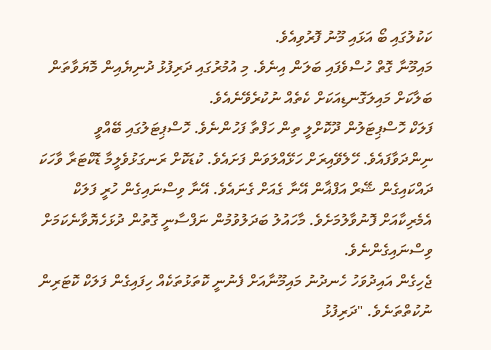ކަކުލުގައި ބޯ އަޅައި މޫނު ފޮރުވިއެވެ.
މައިމޫނާ ގޮތް ހުސްވެފައި ބަލަން އިނެވެ. މި އުމުރުގައި ދަރިފުޅު ދުނިޔެއިން މޮޔަވާތަން ބަލާކަށް މައިލަގޮނޑިއަކަށް ކެތެއް ނުކުރެވޭނެއެވެ.
ފަލަކް ހޮސްޕިޓަލުން ދޫކޮށްލީ ތިން ހަފްތާ ފަހުންނެވެ. ހޮސްޕިޓަލުގައި ބޭއްވީ ނިންދަވާފައެވެ. ހޭލެވޭއިރަށް ހަޅޭއްލަވަން ފަށައެވެ. ކުޑަކޮށް ރަނގަޅުވެލީމާ ޑޮކްޓަރާ ވާހަކަ ދައްކައިގެން ޝޭރް އަފްޣާން އޭނާ ގެއަށް ގެނައެވެ. އޭނާ ވިސްނައިގެން ހުރީ ފަލަކް އެމެރިކާއަށް ފޮނުވާލުމަށެވެ. މާހައުލު ބަދަލުވުމުން ނަފްސާނީ ގޮތުން ދުޅަހެޔޮވާނެކަމަށް ވިސްނައިގެންނެވެ.
ޖެހިގެން އައިދުވަހު ހެނދުނު މައިމޫނާއަށް ފެނުނީ ކޮތަޅުތަކެއް ހިފައިގެން ފަލަކް ކޮޓަރިން ނުކުތްތަނެވެ. "ދަރިފުޅު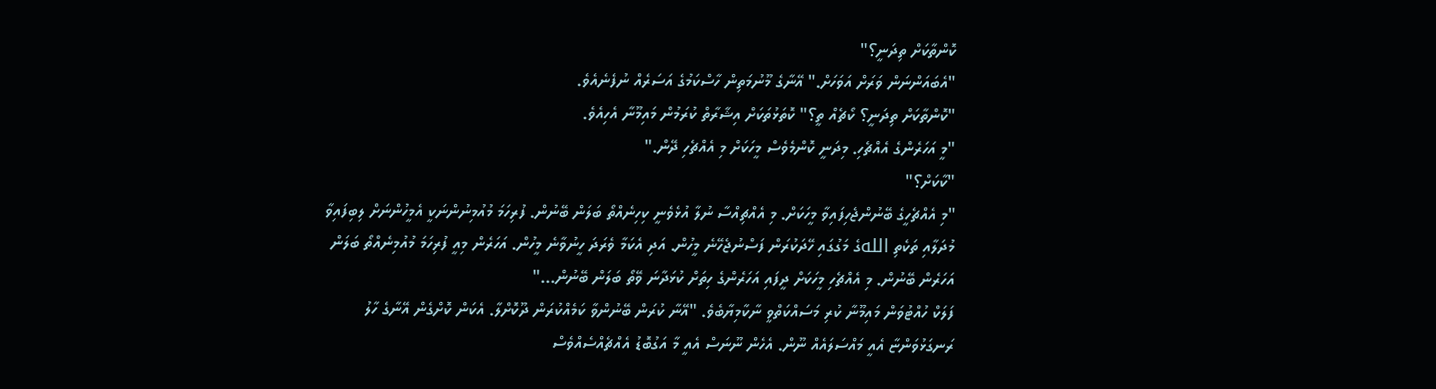ކޮންތާކަށް ތިދަނީ؟"
"އެބައަންނަން ވަރަށް އަވަހަށް." އޭނާގެ މޫނުމަތިން ހާސްކަމުގެ އަސަރެއް ނުފެނެއެވެ.
"ކޮންތާކަށް ތިދަނީ؟ ކޯޗެއް ތީ؟" ކޮތަޅުތަކަށް އިޝާރާތް ކުރަމުން މައިމޫނާ އެހިއެވެ.
"މީ އަހަރެންގެ އެއްޗެހި. މިދަނީ ކޮންމެވެސް މީހަކަށް މި އެއްޗެހި ދޭން."
"ކާކަށް؟"
"މި އެއްޗެހީގެ ބޭނުންޖެހިފައިވާ މީހަކަށް. މި އެއްޗިއްސާ ނުލާ އުޅެވެނީ ކިހިނެއްތޯ ބަލަން ބޭނުން. ފުރިހަމަ މުއުމިނުންނަކީ އެމީހުންނަށް ލިބިފައިވާ މުދަލާއި ތަކެތި اللهގެ މަގުގައި ހޭދަކުރަން ފަސްނުޖެހޭނެ މީހުން. އަދި އެކަމާ ވެރަދަ ހީނުވާނެ މީހުން. އަހަރެން މިއީ ފުރިހަމަ މުއުމިނެއްތޯ ބަލަން އަހަރެން ބޭނުން. މި އެއްޗެހި މީހަކަށް ދީފައި އަހަރެންގެ ހިތަށް ކުޅަދާނަ ވޭތޯ ބަލަން ބޭނުން..."
ފަލަކް ހުއްޓުވަން މައިމޫނާ ކުރި މަސައްކަތްވީ ނާކާމިޔާބެވެ. "އޭނާ ކުރަން ބޭނުންވާ ކަމެއްކުރަން ދޫކޮށްލާ. އެކަން ކޮށްގެން އޭނާގެ ހާލު ރަނގަޅުވަންޏާ އެއީ މައްސަލައެއް ނޫން. އެހެން ނޫނަސް އެއީ މާ އަގުބޮޑު އެއްޗެއްސެއްވެސް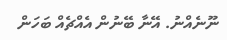ނޫނެއްނު. އޭނާ ބޭނުން އެއްޗެއް ބަހަން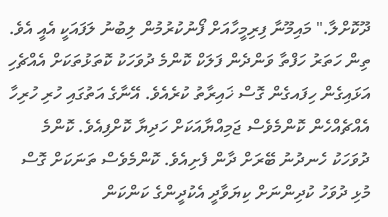ދޫކޮށްލާ." މައިމޫނާ ފިރިމީހާއަށް ފޯނުކުރުމުން ލިބުނު ލަފައަކީ އެއީ އެވެ.
ތިން ހަތަރު ހަފްތާ ވަންދެން ފަލަކް ކޮންމެ ދުވަހަކު ކޮތަޅުތަކަށް އެއްޗެހި އަޅައިގެން ހިފައގެން ގޮސް ޚައިރާތު ކުރެއެވެ. އޭނާގެ އަތުގައި ހުރި ހުރިހާ އެއްޗެއްހެން ކޮންމެވެސް ޖަމިއްޔާއަކަށް ހަދިޔާ ކޮށްފިއެވެ. ކޮންމެ ދުވަހަކު ހެނދުނު ބޭރަށް ދާން ފެށިއެވެ. ކޮންމެވެސް ތަނަކަށް ގޮސް މުޅި ދުވަހު ކުދިންނަށް ކިޔަވާދީ އެކުދީންގެ ކަންކަން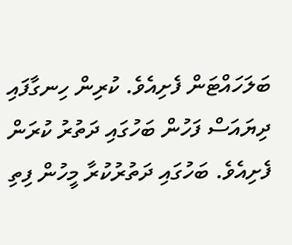ބަލަހައްޓަން ފެށިއެވެ. ކުރިން ހިނގާފައި ދިޔައަސް ފަހުން ބަހުގައި ދަތުރު ކުރަން ފެށިއެވެ. ބަހުގައި ދަތުރުކުރާ މީހުން ފިތި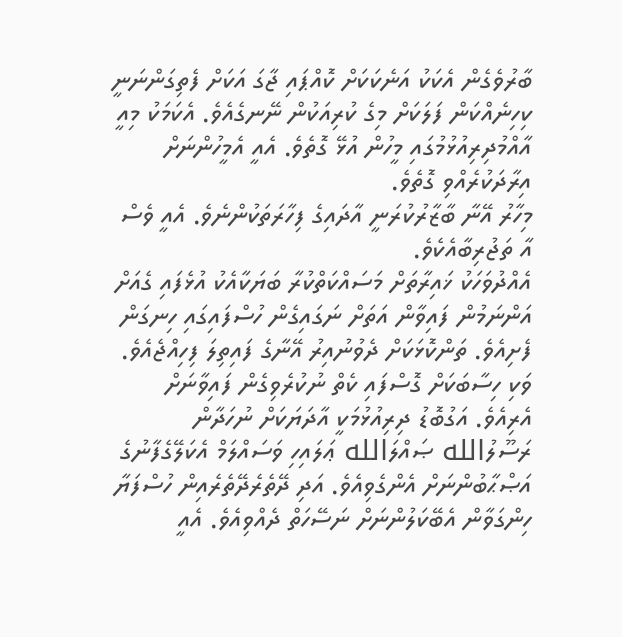ބާރުވެގެން އެކަކު އަނެކަކަށް ކޮއްޕައި ޖާގަ އަކަށް ފެތިގަންނަނީ ކިހިނެއްކަން ފަލަކަށް މިގެ ކުރިއަކުން ނޭނގެއެވެ. އެކަމަކު މިއީ އާއްމުދިރިއުޅުމުގައި މީހުން އުޅޭ ގޮތެވެ. އެއީ އެމީހުންނަށް އިރާދަކުރެއްވި ގޮތެވެ.
މިހާރު އޭނާ ބާޒާރުކުރަނީ އާދައިގެ ފިހާރަތަކުންނެވެ. އެއީ ވެސް އާ ތަޖުރިބާއެކެވެ.
އެއްދުވަހަކު ޚައިރާތަށް މަސައްކަތްކުރާ ބަޔަކާއެކު އުޅެފައި ގެއަށް އަންނަމުން ފައިވާން އަތަށް ނަގައިގެން ހުސްފައިގައި ހިނގަން ފެށިއެވެ. ތަންކޮޅަކަށް ދެވުނުއިރު އޭނާގެ ފައިތިލަ ފިހިއްޖެއެވެ. ވަކި ހިސާބަކަށް ގޮސްފައި ކެތް ނުކުރެވިގެން ފައިވާނަށް އެރިއެވެ. އަގުބޮޑު ދިރިއުޅުމަކީ އާދަޔަކަށް ނުހަދާން ރަސޫލުالله ޞައްލަالله ޢަލައިހި ވަސައްލަމް އެކަލޭގެފާނުގެ އަޞްޙާބުންނަށް އެންގެވިއެވެ. އަދި ދޭތެރެދޭތެރެއިން ހުސްފަޔާ ހިންގަވާން އެބޭކަލުންނަށް ނަސޭހަތް ދެއްވިއެވެ. އެއީ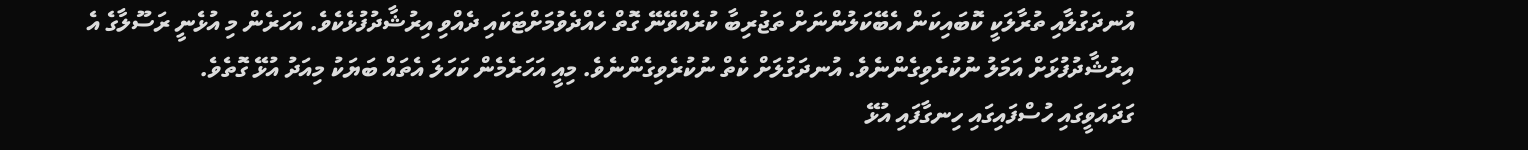އުނދަގުލާއި ތުރާލަކީ ކޮބައިކަން އެބޭކަލުންނަށް ތަޖުރިބާ ކުރެއްވޭނޭ ގޮތް ހެއްދެވުމަށްޓަކައި ދެއްވި އިރުޝާދުފުޅެކެވެ. އަހަރެން މި އުޅެނީ ރަސޫލާގެ އެ އިރުޝާދުފުޅަށް އަމަލު ނުކުރެވިގެންނެވެ. އުނދަގުލަށް ކެތް ނުކުރެވިގެންނެވެ. މިއީ އަހަރެމެން ކަހަލަ އެތައް ބަޔަކު މިއަދު އުޅޭ ގޮތެވެ.
ގަދައަވީގައި ހުސްފައިގައި ހިނގާފައި އުޅޭ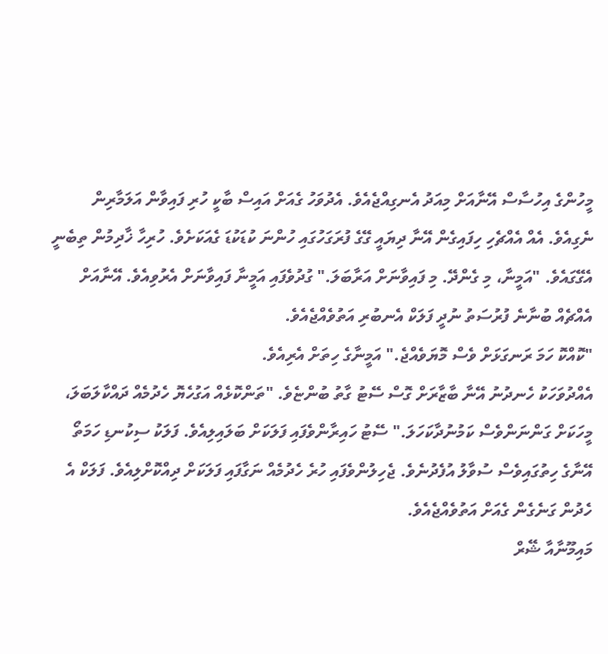މީހުންގެ އިހުސާސް އޭނާއަށް މިއަދު އެނގިއްޖެއެވެ. އެދުވަހު ގެއަށް އައިސް ބާކީ ހުރި ފައިވާން އަލަމާރިން ނެގިއެވެ. އެއް އެއްޗެހި ހިފައިގެން އޭނާ ދިޔައީ ގޭގެ ފުރަގަހުގައި ހުންނަ ކުޑަކުޑަ ގެއަކަށެވެ. ހުރިހާ ޚާދިމުން ތިބެނީ އެގޭގައެވެ. "އަމީނާ، މި ގެންދޭ. މި ފައިވާނަށް އަރާބަލަ." ގުދުވެފައި އަމީނާ ފައިވާނަށް އެރުވިއެވެ. އޭނާއަށް އެއްޗެއް ބުނާނެ ފުރުސަތު ނުދީ ފަލަކް އެނބުރި އަތުވެއްޖެއެވެ.
"ކޮއްކޮ ހަމަ ރަނގަޅަށް ވެސް މޮޔަވެއްޖެ." އަމީނާގެ ހިތަށް އެރިއެވެ.
އެއްދުވަހަކު ހެނދުނު އޭނާ ބާޒާރަށް ގޮސް ސޭޓު ގާތު ބުންޏެވެ. "ތަންކޮޅެއް އަގުހެޔޮ ހެދުމެއް ދައްކާލަބަލަ، މީހަކަށް ގަންނަންވެސް ކަމުނުދާކަހަލަ." ސޭޓު ހައިރާންވެފައި ފަލަކަށް ބަލައިލިއެވެ. ފަލަކު ސިކުނޑި ހަމަތޯ އޭނާގެ ހިތުގައިވެސް ސުވާލު އުފެދުނެވެ. ޖެހިލުންވެފައި ހުރެ ހެދުމެއް ނަގާފައި ފަލަކަށް ދިއްކޮށްލިއެވެ. ފަލަކް އެ ހެދުން ގަނެގެން ގެއަށް އަތުވެއްޖެއެވެ.
މައިމޫނާއާ ޝޭރް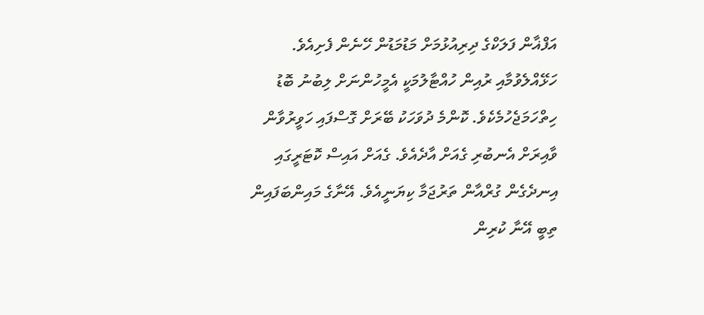އަފްޣާން ފަލަކްގެ ދިރިއުޅުމަށް މަޑުމަޑުން ހޭނެން ފެށިއެވެ. ހަޅޭއްލެވުމާއި ރުއިން ހުއްޓާލުމަކީ އެމީހުންނަށް ލިބުނު ބޮޑު ހިތްހަމަޖެހުމެކެވެ. ކޮންމެ ދުވަހަކު ބޭރަށް ގޮސްފައި ހަވީރުވާން ވާއިރަށް އެނބުރި ގެއަށް އާދެއެވެ. ގެއަށް އައިސް ކޮޓަރީގައި އިނދެގެން ގުރްއާން ތަރުޖަމާ ކިޔަނީއެވެ. އޭނާގެ މައިންބަފައިން ތިބީ އޭނާ ކުރިން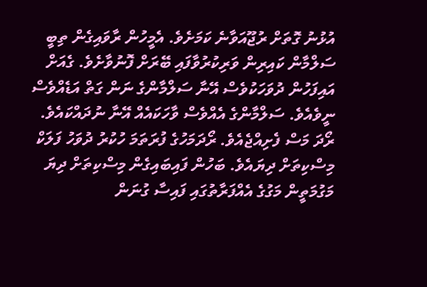އުޅުނު ގޮތަށް ރުޖޫއަވާނެ ކަމަށެވެ. އެމީހުން ރާވައިގެން ތިބީ ސަލްމާން ކައިރިން ވަރިކުރުވާފައި ބޭރަށް ފޮނުވާށެވެ. ގެއަށް އައިފަހުން ދުވަހަކުވެސް އޭނާ ސަލްމާންގެ ނަން ގަތް އަޑެއްވެސް ނީވެއެވެ. ސަލްމާންގެ އެއްވެސް ވާހަކައެއް އޭނާ ނުދައްކައެވެ.
ރޯދަ މަސް ފެށިއްޖެއެވެ. ރޯދަމަހުގެ ފުރަތަމަ ހުކުރު ދުވަހު ފަލަކް މިސްކިތަށް ދިޔައެވެ. ބަހުން ފައިބައިގެން މިސްކިތަށް ދިޔަ މަގުމަތީން މަގުގެ އެއްފަރާތުގައި ފައިސާ ގުނަން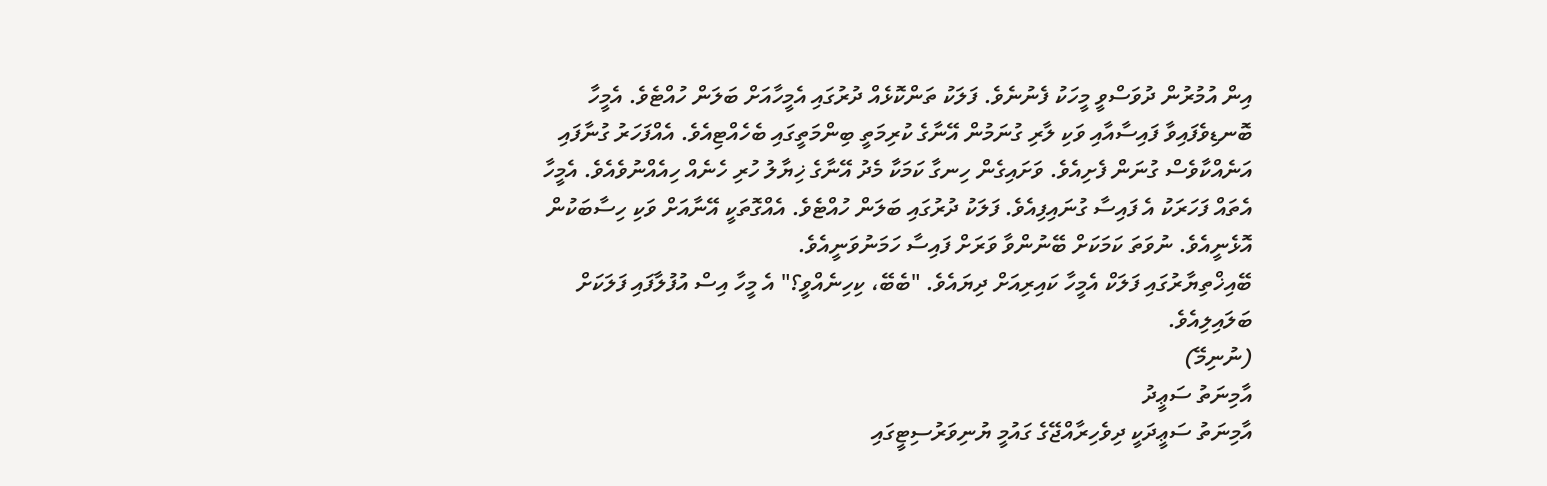އިން އުމުރުން ދުވަސްވީ މީހަކު ފެނުނެވެ. ފަލަކު ތަންކޮޅެއް ދުރުގައި އެމީހާއަށް ބަލަން ހުއްޓެވެ. އެމީހާ ބޮނޑިވެފައިވާ ފައިސާއާއި ވަކި ލާރި ގުނަމުން އޭނާގެ ކުރިމަތީ ބިންމަތީގައި ބެހެއްޓިއެވެ. އެއްފަހަރު ގުނާފައި އަނެއްކާވެސް ގުނަން ފެށިއެވެ. ވަށައިގެން ހިނގާ ކަމަކާ މެދު އޭނާގެ ޚިޔާލު ހުރި ހެނެއް ހިއެއްނުވެއެވެ. އެމީހާ އެތައް ފަހަރަކު އެ ފައިސާ ގުނައިފިއެވެ. ފަލަކު ދުރުގައި ބަލަން ހުއްޓެވެ. އެއްގޮތަކީ އޭނާއަށް ވަކި ހިސާބަކުން އޮޅެނީއެވެ. ނުވަތަ ކަމަކަށް ބޭނުންވާ ވަރަށް ފައިސާ ހަމަނުވަނީއެވެ.
ބޭއިޚްތިޔާރުގައި ފަލަކް އެމީހާ ކައިރިއަށް ދިޔައެވެ. "ބެބޭ، ކިހިނެއްވީ؟" އެ މީހާ އިސް އުފުލާފައި ފަލަކަށް ބަލައިލިއެވެ.
(ނުނިމޭ)
އާމިނަތު ސަޢީދު
އާމިނަތު ސަޢީދަކީ ދިވެހިރާއްޖޭގެ ގައުމީ ޔުނިވަރުސިޓީގައި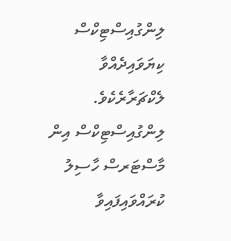ލިންގުއިސްޓިކްސް ކިޔަވައިދެއްވާ ލެކްޗަރާރެކެވެ. ލިންގުއިސްޓިކްސް އިން މާސްޓަރސް ހާސިލު ކުރައްވައިފައިވާ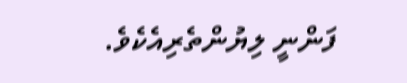ފަންނީ ލިޔުންތެރިއެކެވެ.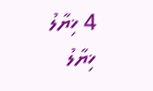4 ޚިޔާލު
ޚިޔާލު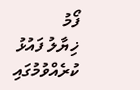ފޯމު
ޚިޔާލު ފައުޅު ކުރެއްވުމުގައި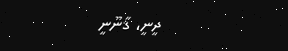ދީނީ، ޤާނޫނީ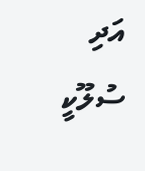އަދި ސުލޫކީ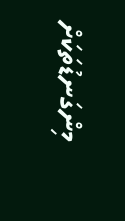މިންގަނޑުތަކަށް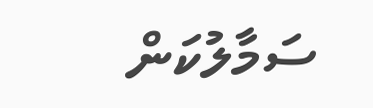ސަމާލުކަން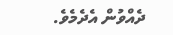ދެއްވުން އެދެމެވެ.